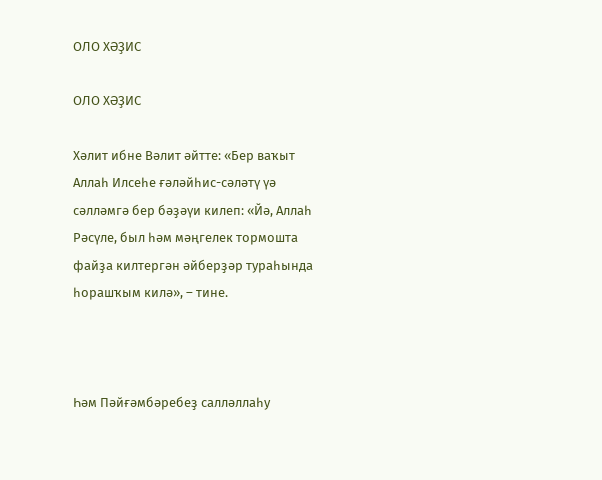ОЛО ХӘҘИС

ОЛО ХӘҘИС

Хәлит ибне Вәлит әйтте: «Бер ваҡыт Аллаһ Илсеһе ғәләйһис-сәләтү үә сәлләмгә бер бәҙәүи килеп: «Йә, Аллаһ Рәсүле, был һәм мәңгелек тормошта файҙа килтергән әйберҙәр тураһында һорашҡым килә», – тине.



Һәм Пәйғәмбәребеҙ салләллаһу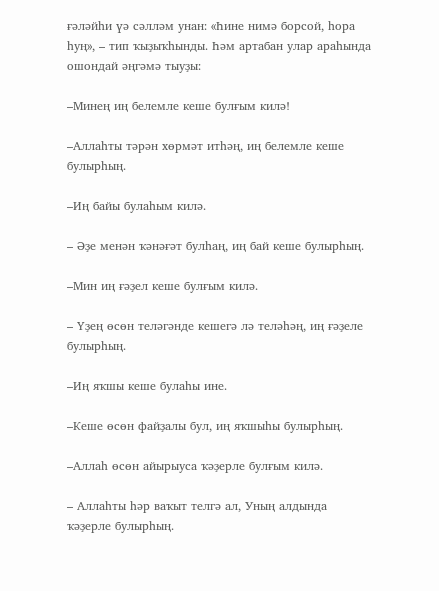ғәләйһи үә сәлләм унан: «Һине нимә борсой, һора һуң», – тип ҡыҙыҡһынды. Һәм артабан улар араһында ошондай әңгәмә тыуҙы:

–Минең иң белемле кеше булғым килә!

–Аллаһты тәрән хөрмәт итһәң, иң белемле кеше булырһың.

–Иң байы булаһым килә.

– Әҙе менән ҡәнәғәт булһаң, иң бай кеше булырһың.

–Мин иң ғәҙел кеше булғым килә.

– Үҙең өсөн теләгәнде кешегә лә теләһәң, иң ғәҙеле булырһың.

–Иң яҡшы кеше булаһы ине.

–Кеше өсөн файҙалы бул, иң яҡшыһы булырһың.

–Аллаһ өсөн айырыуса ҡәҙерле булғым килә.

– Аллаһты һәр ваҡыт телгә ал, Уның алдында ҡәҙерле булырһың.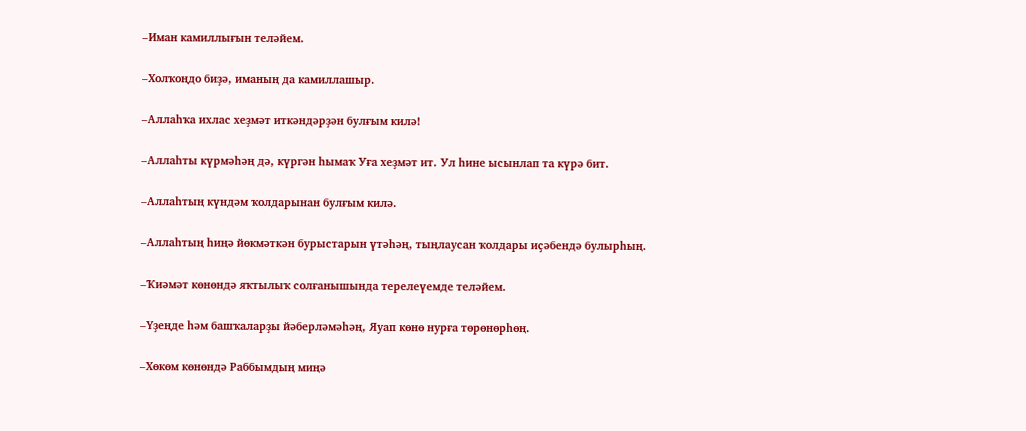–Иман камиллығын теләйем.

–Холҡоңдо биҙә, иманың да камиллашыр.

–Аллаһҡа ихлас хеҙмәт иткәндәрҙән булғым килә!

–Аллаһты күрмәһәң дә, күргән һымаҡ Уға хеҙмәт ит. Ул һине ысынлап та күрә бит.

–Аллаһтың күндәм ҡолдарынан булғым килә.

–Аллаһтың һиңә йөкмәткән бурыстарын үтәһәң, тыңлаусан ҡолдары иҫәбендә булырһың.

–Ҡиәмәт көнөндә яҡтылыҡ солғанышында терелеүемде теләйем.

–Үҙеңде һәм башҡаларҙы йәберләмәһәң, Яуап көнө нурға төрөнөрһөң.

–Хөкөм көнөндә Раббымдың миңә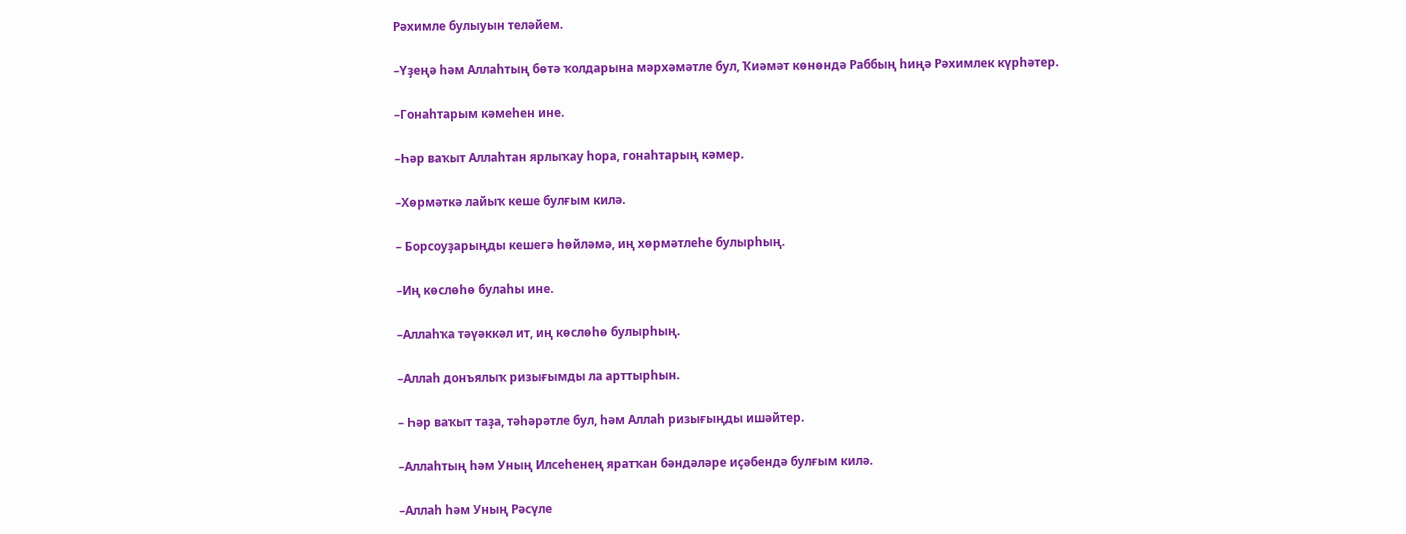Рәхимле булыуын теләйем.

–Үҙеңә һәм Аллаһтың бөтә ҡолдарына мәрхәмәтле бул, Ҡиәмәт көнөндә Раббың һиңә Рәхимлек күрһәтер.

–Гонаһтарым кәмеһен ине.

–Һәр ваҡыт Аллаһтан ярлыҡау һора, гонаһтарың кәмер.

–Хөрмәткә лайыҡ кеше булғым килә.

– Борсоуҙарыңды кешегә һөйләмә, иң хөрмәтлеһе булырһың.

–Иң көслөһө булаһы ине.

–Аллаһҡа тәүәккәл ит, иң көслөһө булырһың.

–Аллаһ донъялыҡ ризығымды ла арттырһын.

– Һәр ваҡыт таҙа, тәһәрәтле бул, һәм Аллаһ ризығыңды ишәйтер.

–Аллаһтың һәм Уның Илсеһенең яратҡан бәндәләре иҫәбендә булғым килә.

–Аллаһ һәм Уның Рәсүле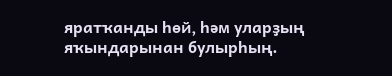яратҡанды һөй, һәм уларҙың яҡындарынан булырһың.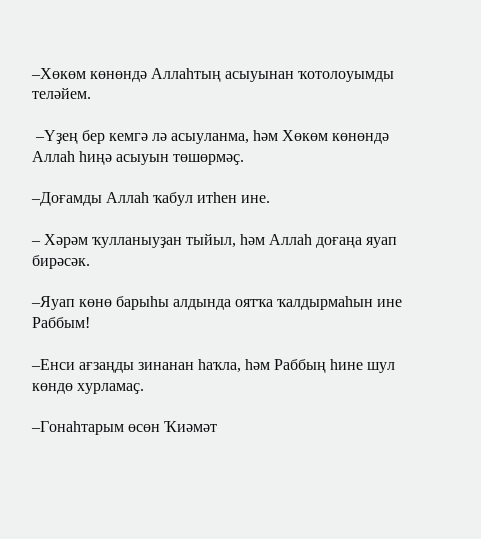–Хөкөм көнөндә Аллаһтың асыуынан ҡотолоуымды теләйем.

 –Үҙең бер кемгә лә асыуланма, һәм Хөкөм көнөндә Аллаһ һиңә асыуын төшөрмәҫ.

–Доғамды Аллаһ ҡабул итһен ине.

– Хәрәм ҡулланыуҙан тыйыл, һәм Аллаһ доғаңа яуап бирәсәк.

–Яуап көнө барыһы алдында оятҡа ҡалдырмаһын ине Раббым!

–Енси ағзаңды зинанан һаҡла, һәм Раббың һине шул көндө хурламаҫ.

–Гонаһтарым өсөн Ҡиәмәт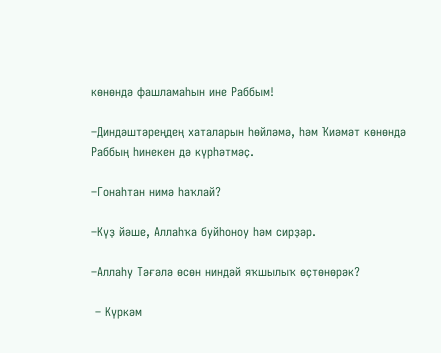көнөндә фашламаһын ине Раббым!

–Диндәштәреңдең хаталарын һөйләмә, һәм Ҡиәмәт көнөндә Раббың һинекен дә күрһәтмәҫ.

–Гонаһтан нимә һаҡлай?

–Күҙ йәше, Аллаһҡа буйһоноу һәм сирҙәр.

–Аллаһу Тәғәлә өсөн ниндәй яҡшылыҡ өҫтөнөрәк?

 – Күркәм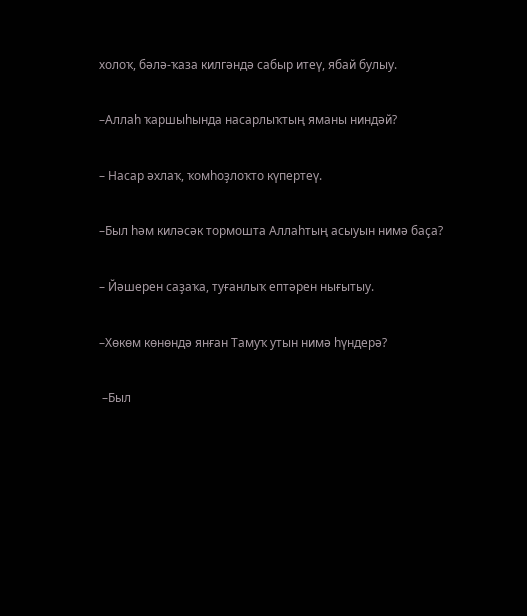холоҡ, бәлә-ҡаза килгәндә сабыр итеү, ябай булыу.

–Аллаһ ҡаршыһында насарлыҡтың яманы ниндәй?

– Насар әхлаҡ, ҡомһоҙлоҡто күпертеү.

–Был һәм киләсәк тормошта Аллаһтың асыуын нимә баҫа?

– Йәшерен саҙаҡа, туғанлыҡ ептәрен нығытыу.

–Хөкөм көнөндә янған Тамуҡ утын нимә һүндерә?

 –Был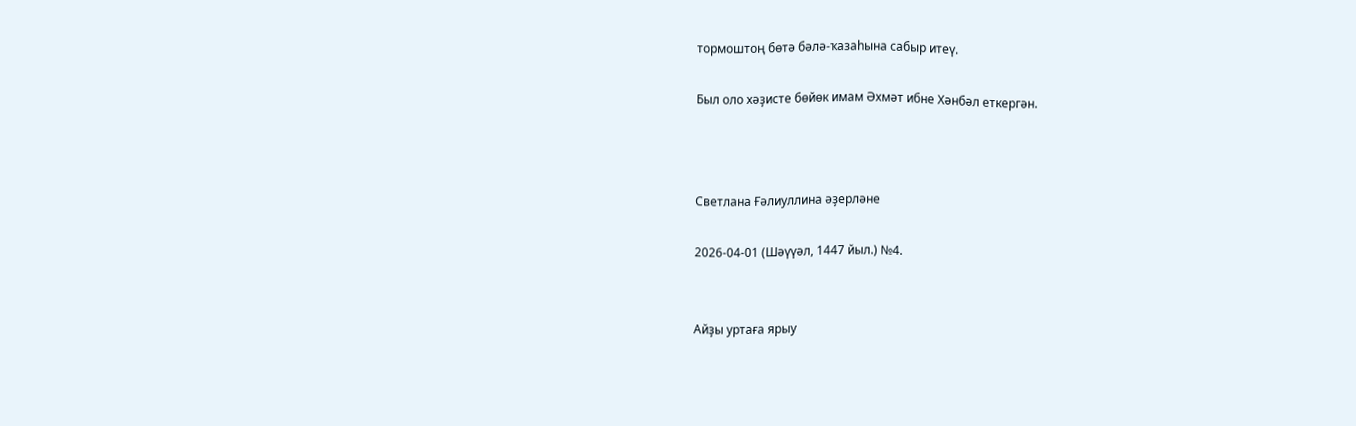тормоштоң бөтә бәлә-ҡазаһына сабыр итеү.

Был оло хәҙисте бөйөк имам Әхмәт ибне Хәнбәл еткергән.



Светлана Ғәлиуллина әҙерләне

2026-04-01 (Шәүүәл, 1447 йыл.) №4.


Айҙы уртаға ярыу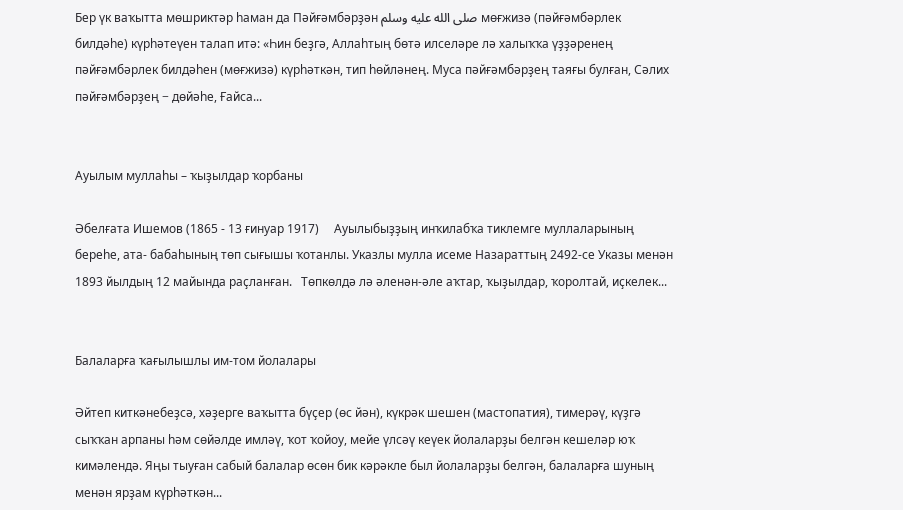Бер үк ваҡытта мөшриктәр һаман да Пәйғәмбәрҙән صلى الله عليه وسلم мөғжизә (пәйғәмбәрлек билдәһе) күрһәтеүен талап итә: «Һин беҙгә, Аллаһтың бөтә илселәре лә халыҡҡа үҙҙәренең пәйғәмбәрлек билдәһен (мөғжизә) күрһәткән, тип һөйләнең. Муса пәйғәмбәрҙең таяғы булған, Сәлих пәйғәмбәрҙең − дөйәһе, Ғайса...


Ауылым муллаһы – ҡыҙылдар ҡорбаны

Әбелғата Ишемов (1865 - 13 ғинуар 1917)     Ауылыбыҙҙың инҡилабҡа тиклемге муллаларының береһе, ата- бабаһының төп сығышы ҡотанлы. Указлы мулла исеме Назараттың 2492-се Указы менән 1893 йылдың 12 майында раҫланған.   Төпкөлдә лә әленән-әле аҡтар, ҡыҙылдар, ҡоролтай, иҫкелек...


Балаларға ҡағылышлы им-том йолалары

Әйтеп киткәнебеҙсә, хәҙерге ваҡытта бүҫер (өс йән), күкрәк шешен (мастопатия), тимерәү, күҙгә сыҡҡан арпаны һәм сөйәлде имләү, ҡот ҡойоу, мейе үлсәү кеүек йолаларҙы белгән кешеләр юҡ кимәлендә. Яңы тыуған сабый балалар өсөн бик кәрәкле был йолаларҙы белгән, балаларға шуның менән ярҙам күрһәткән...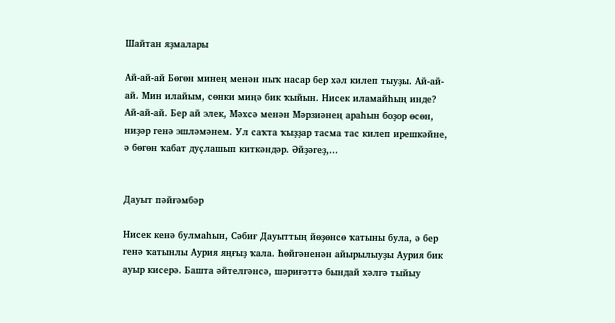Шайтан яҙмалары

Ай-ай-ай Бөгөн минең менән ныҡ насар бер хәл килеп тыуҙы. Ай-ай-ай. Мин илайым, сөнки миңә бик ҡыйын. Нисек иламайһың инде? Ай-ай-ай. Бер ай элек, Мәхсә менән Мәрзиәнең араһын боҙор өсөн, ниҙәр генә эшләмәнем. Ул саҡта ҡыҙҙар тасма тас килеп ирешкәйне, ә бөгөн ҡабат дуҫлашып киткәндәр. Әйҙәгеҙ,...


Дауыт пәйғәмбәр

Нисек кенә булмаһын, Сәбиғ Дауыттың йөҙөнсө ҡатыны була, ә бер генә ҡатынлы Аурия яңғыҙ ҡала. Һөйгәненән айырылыуҙы Аурия бик ауыр кисерә. Башта әйтелгәнсә, шәриғәттә бындай хәлгә тыйыу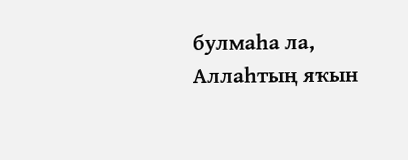булмаһа ла, Аллаһтың яҡын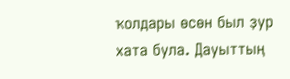ҡолдары өсөн был ҙур хата була. Дауыттың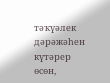тәҡүәлек дәрәжәһен күтәрер өсөн,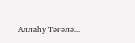Аллаһу Тәғәлә...